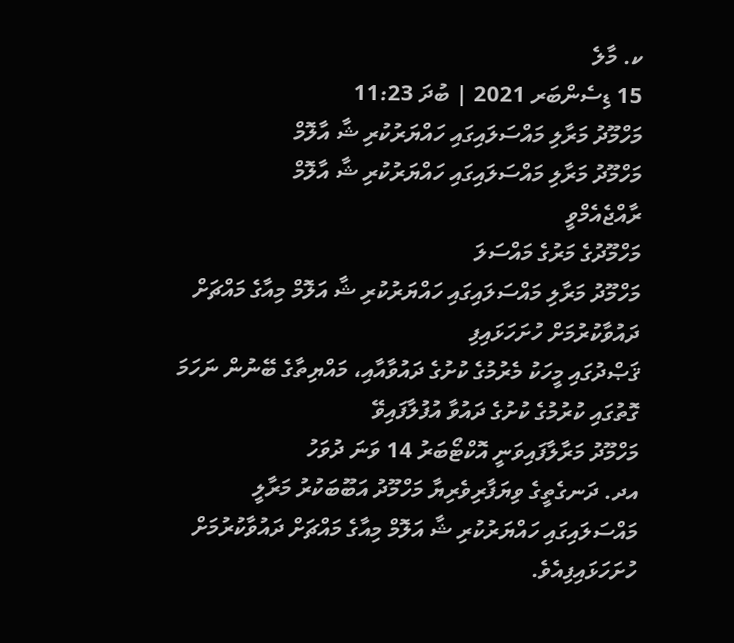ކ. މާލެ
15 ޑިސެންބަރ 2021 | ބުދަ 11:23
މަހްމޫދު މަރާލި މައްސަލައިގައި ހައްޔަރުކުރި ޝާ އާލޮމް
މަހްމޫދު މަރާލި މައްސަލައިގައި ހައްޔަރުކުރި ޝާ އާލޮމް
ރާއްޖެއެމްވީ
މަހްމޫދުގެ މަރުގެ މައްސަލަ
މަހްމޫދު މަރާލި މައްސަލައިގައި ހައްޔަރުކުރި ޝާ އަލޮމް މިއާގެ މައްޗަށް ދައުވާކުރުމަށް ހުށަހަޅައިފި
ޤަޞްދުގައި މީހަކު މެރުމުގެ ކުށުގެ ދައުވާއާއި، މައްޔިތާގެ ބޭނުން ނަހަމަ ގޮތުގައި ކުރުމުގެ ކުށުގެ ދައުވާ އުފުލާފައިވޭ
މަހްމޫދު މަރާލާފައިވަނީ އޮކްޓޯބަރު 14 ވަނަ ދުވަހު
އދ. ދަނގެތީގެ ވިޔަފާރިވެރިޔާ މަހްމޫދު އަބޫބަކުރު މަރާލީ މައްސަލައިގައި ހައްޔަރުކުރި ޝާ އަލޮމް މިއާގެ މައްޗަށް ދައުވާކުރުމަށް ހުށަހަޅައިފިއެވެ.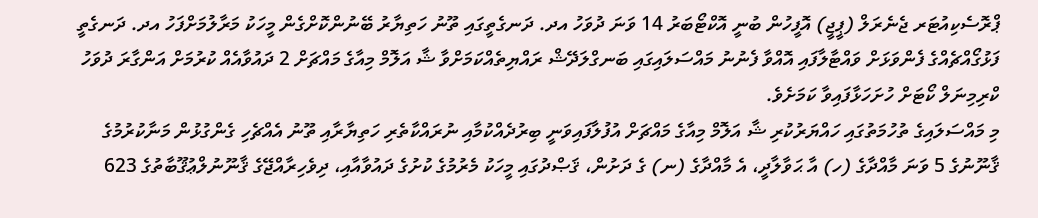ޕްރޮސެކިއުޓަރ ޖެނެރަލް (ޕީޖީ) އޮފީހުން ބުނީ އޮކްޓޯބަރު 14 ވަނަ ދުވަހު އދ. ދަނގެތީގައި ތޫނު ހަތިޔާރު ބޭނުންކޮށްގެން މީހަކު މަރާލުމަށްފަހު އދ. ދަނގެތީ ފަޅުގޯއްޗެއްގެ ފެންވަޅަށް ވައްޓާލާފައި އޮއްވާ ފެނުނު މައްސަލައިގައި ބަނގްލަދޭޝް ރައްޔިތެއްކަމަށްވާ ޝާ އަލޮމް މިއާގެ މައްޗަށް 2 ދައުވާއެއް ކުރުމަށް އަންގާރަ ދުވަހު ކްރިމިނަލް ކޯޓަށް ހުށަހަޅާފައިވާ ކަމަށެވެ.
މި މައްސަލައިގެ ތުހުމަތުގައި ހައްޔަރުކުރި ޝާ އަލޮމް މިއާގެ މައްޗަށް އުފުލާފައިވަނީ ބިރުދެއްކުމާއި ނުރައްކާތެރި ހަތިޔާރާއި ތޫނު އެއްޗެހި ގެންގުޅުން މަނާކުރުމުގެ ޤާނޫނުގެ 5 ވަނަ މާއްދާގެ (ހ) އާ ޙަވާލާދީ، އެ މާއްދާގެ (ނ) ގެ ދަށުން، ޤަޞްދުގައި މީހަކު މެރުމުގެ ކުށުގެ ދައުވާއާއި، ދިވެހިރާއްޖޭގެ ޤާނޫނުލްޢުޤޫބާތުގެ 623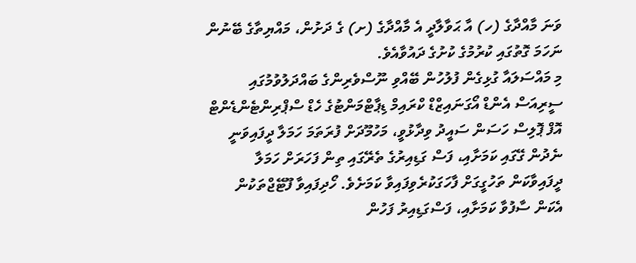ވަނަ މާއްދާގެ (ހ) އާ ޙަވާލާދީ އެ މާއްދާގެ (ށ) ގެ ދަށުން، މައްޔިތާގެ ބޭނުން ނަހަމަ ގޮތުގައި ކުރުމުގެ ކުށުގެ ދައުވާއެވެ.
މި މައްސަލައާ ގުޅިގެން ފުލުހުން ބޭއްވި ނޫސްވެރިންގެ ބައްދަލުވުމުގައި ސީރިއަސް އެންޑް އޯގަނައިޒްޑް ކްރައިމް ޑިޕާޓްމަންޓުގެ ހެޑް ސްޕްރިންޓެންޑެންޓް އޮފް ޕޮލިސް ހަސަން ސައީދު ވިދާޅުވީ، މަހުމޫދަށް ފުރަތަމަ ހަމަލާ ދީފައިވަނީ ނެދުން ގޭގައި ކަމަށާއި، ފަސް ގަޑިއިރުގެ ތެރޭގައި ތިން ފަހަރަށް ހަމަލާ ދީފައިވާކަން ތަހުގީގަށް ފާހަގަކުރެވިފައިވާ ކަމަށެވެ. ހޯދިފައިވާ ފޫޓޭޖްތަކުން އެކަން ސާފުވާ ކަމަށާއި، ފަސްގަޑިއިރު ފަހުން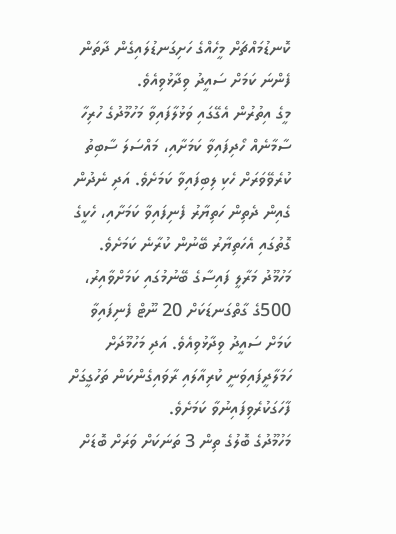ކޮނޑުމައްޗަށް މީހެއްގެ ހަށިގަނޑުލައިގެން ދާތަން ފެންނަ ކަމަށް ސައީދު ވިދާޅުވިއެވެ.
މީގެ އިތުރުން އެގޭގައި ވަޅުލާފައިވާ މަހުމޫދުގެ ހުރިހާ ސާމާނެއް ހޯދިފައިވާ ކަމަށާއި، މައްސަލަ ސާބިތު ކުރެވޭވަރަށް ހެކި ލިބިފައިވާ ކަމަށެވެ. އަދި ނެދުން ގެއިން ދެތިން ހަތިޔާރު ފެނިފައިވާ ކަމަށާއި، ހެކީގެ ގޮތުގައި އެހަތިޔާރު ބޭނުން ކުރާނެ ކަމަށެވެ.
މަހުމޫދު މަރާލީ ފައިސާގެ ބޭނުމުގައި ކަމަށްވާއިރު، 500ގެ ގާތްގަނޑަކަށް 20 ނޫޓް ފެނިފައިވާ ކަމަށް ސައީދު ވިދާޅުވިއެވެ. އަދި މަހުމޫދަށް ހަމަލާދީފައިވަނީ ކުރިއާލައި ރާވައިގެންކަން ތަހުގީގަށް ފާހަގަކުރެވިފައިނުވާ ކަމަށެވެ.
މަހުމޫދުގެ ބޮލުގެ ތިން 3 ތަނަކަށް ވަރަށް ބޮޑަށް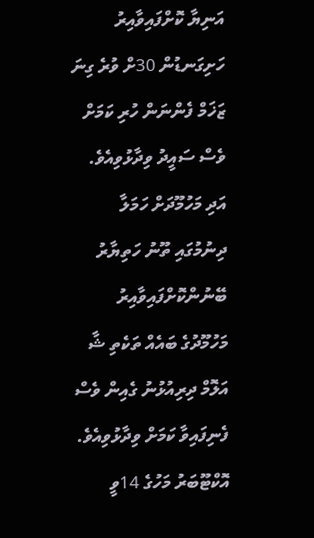އަނިޔާ ކޮށްފައިވާއިރު ހަށިގަނޑުން 30ށް ވުރެ ގިނަ ޒަޚަމް ފެންނަން ހުރި ކަމަށް ވެސް ސައީދު ވިދާޅުވިއެވެ. އަދި މަހުމޫދަށް ހަމަލާ ދިނުމުގައި ތޫނު ހަތިޔާރު ބޭނުންކޮށްފައިވާއިރު މަހުމޫދުގެ ބައެއް ތަކެތި ޝާ އަލޮމް ދިރިއުޅުނު ގެއިން ވެސް ފެނިފައިވާ ކަމަށް ވިދާޅުވިއެވެ.
އޮކްޓޫބަރު މަހުގެ 14ވީ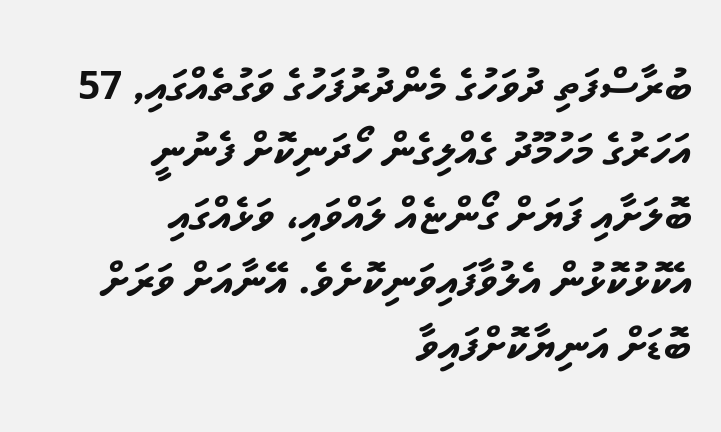ބުރާސްފަތި ދުވަހުގެ މެންދުރުފަހުގެ ވަގުތެއްގައި, 57 އަހަރުގެ މަހުމޫދު ގެއްލިގެން ހޯދަނިކޮށް ފެނުނީ ބޮލަށާއި ފަޔަށް ގޯންޏެއް ލައްވައި، ވަޅެއްގައި އެކޮޅުކޮޅުން އެލުވާފައިވަނިކޮށެވެ. އޭނާއަށް ވަރަށް ބޮޑަށް އަނިޔާކޮށްފައިވާ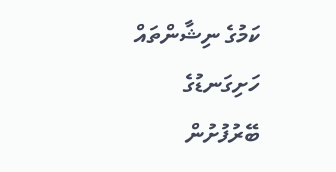ކަމުގެ ނިޝާންތައް ހަށިގަނޑުގެ ބޭރުފުށުން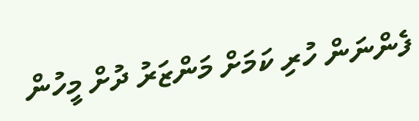ފެންނަން ހުރި ކަމަށް މަންޒަރު ދުށް މީހުން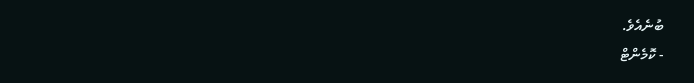ބުނެއެވެ.
- ކޮމެންޓް